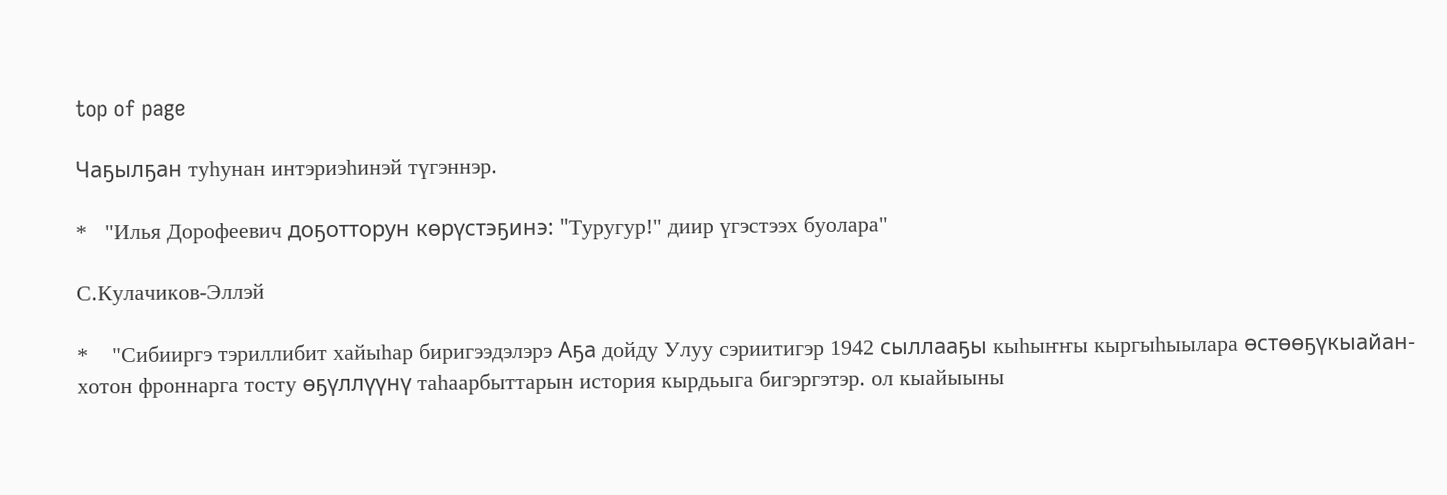top of page

Чаҕылҕан туһунан интэриэһинэй түгэннэр.

*   "Илья Дорофеевич доҕотторун көрүстэҕинэ: "Туругур!" диир үгэстээх буолара"

С.Кулачиков-Эллэй

*    "Сибииргэ тэриллибит хайыһар биригээдэлэрэ Аҕа дойду Улуу сэриитигэр 1942 сыллааҕы кыһыҥҥы кыргыһыылара өстөөҕүкыайан-хотон фроннарга тосту өҕүллүүнү таһаарбыттарын история кырдьыга бигэргэтэр. ол кыайыыны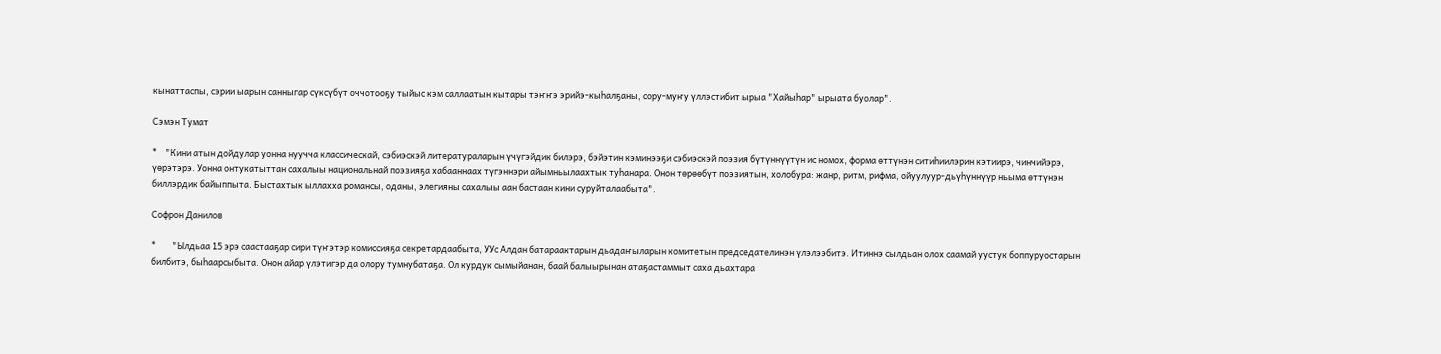кынаттаспы, сэрии ыарын санныгар сүксүбүт оччотооҕу тыйыс кэм саллаатын кытары тэҥҥэ эрийэ-кыһалҕаны, сору-муҥу үллэстибит ырыа "Хайыһар" ырыата буолар".

Сэмэн Тумат

*    "Кини атын дойдулар уонна нуучча классическай, сэбиэскэй литератураларын үчүгэйдик билэрэ, бэйэтин кэминээҕи сэбиэскэй поэзия бүтүннүүтүн ис номох, форма өттүнэн ситиһиилэрин кэтиирэ, чинчийэрэ, үөрэтэрэ. Уонна онтукатыттан сахалыы национальнай поэзияҕа хабааннаах түгэннэри айымньылаахтык туһанара. Онон төрөөбүт поэзиятын, холобура: жанр, ритм, рифма, ойуулуур-дьүһүннүүр ньыма өттүнэн биллэрдик байыппыта. Быстахтык ыллахха романсы, оданы, элегияны сахалыы аан бастаан кини суруйталаабыта".

Софрон Данилов

*        "Ылдьаа 15 эрэ саастааҕар сири түҥэтэр комиссияҕа секретардаабыта, УУс Алдан батараактарын дьадаҥыларын комитетын председателинэн үлэлээбитэ. Итиннэ сылдьан олох саамай уустук боппуруостарын билбитэ, быһаарсыбыта. Онон айар үлэтигэр да олору тумнубатаҕа. Ол курдук сымыйанан, баай балыырынан атаҕастаммыт саха дьахтара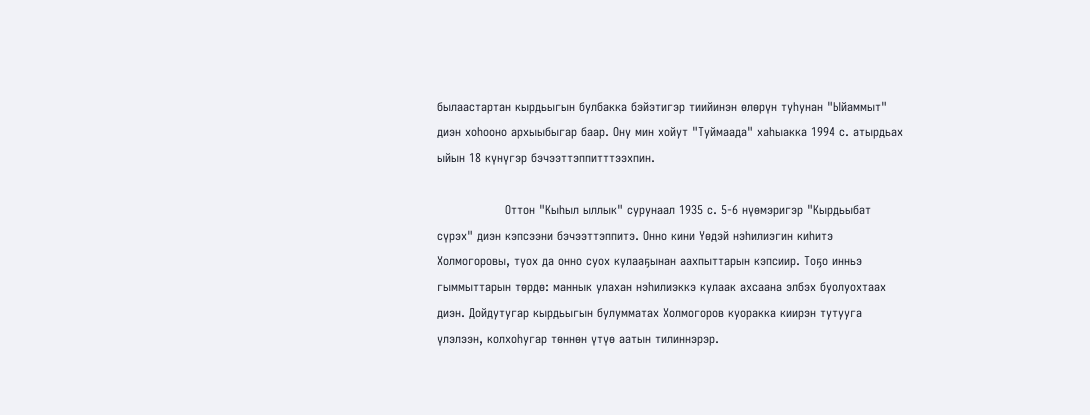былаастартан кырдьыгын булбакка бэйэтигэр тиийинэн өлөрүн туһунан "Ыйаммыт" диэн хоһооно архыыбыгар баар. Ону мин хойут "Туймаада" хаһыакка 1994 с. атырдьах ыйын 18 күнүгэр бэчээттэппитттээхпин.

                 Оттон "Кыһыл ыллык" сурунаал 1935 с. 5-6 нүөмэригэр "Кырдьыбат сүрэх" диэн кэпсээни бэчээттэппитэ. Онно кини Үөдэй нэһилиэгин киһитэ Холмогоровы, туох да онно суох кулааҕынан аахпыттарын кэпсиир. Тоҕо инньэ гыммыттарын төрдө: маннык улахан нэһилиэккэ кулаак ахсаана элбэх буолуохтаах диэн. Дойдутугар кырдьыгын булумматах Холмогоров куоракка киирэн тутууга үлэлээн, колхоһугар төннөн үтүө аатын тилиннэрэр.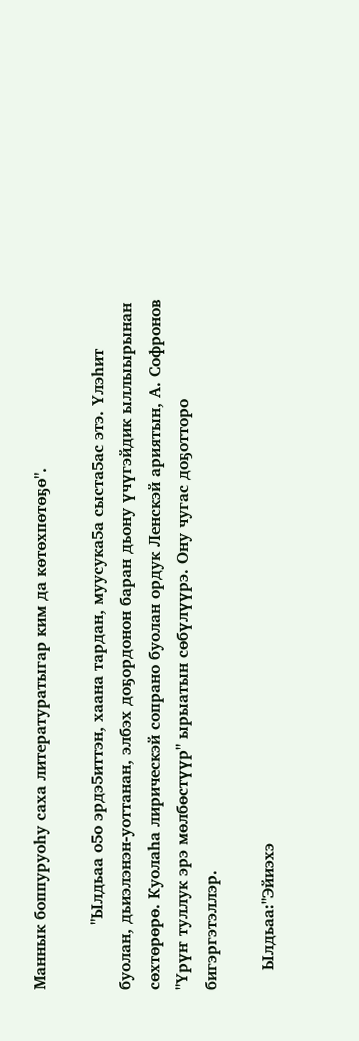Маннык боппуруоһу саха литературатыгар ким да көтөхпөтөҕө".

             "Ылдьаа о5о эрдэ5иттэн, хаана тардан, муусука5а сыста5ас этэ. Үлэһит буолан, дьиэлэнэн-уоттанан, элбэх доҕордонон баран дьону үчүгэйдик ыллыырынан сөхтөрөрө. Куолаһа лирическэй сопрано буолан ордук Ленскэй ариятын, А. Софронов "Үрүҥ туллук эрэ мөлбөстүүр" ырыатын сөбүлүүрэ. Ону чугас доҕотторо бигэргэтэллэр.

    Ылдьаа:"Эйиэхэ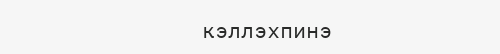кэллэхпинэ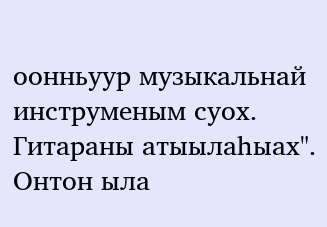оонньуур музыкальнай инструменым суох. Гитараны атыылаһыах". Онтон ыла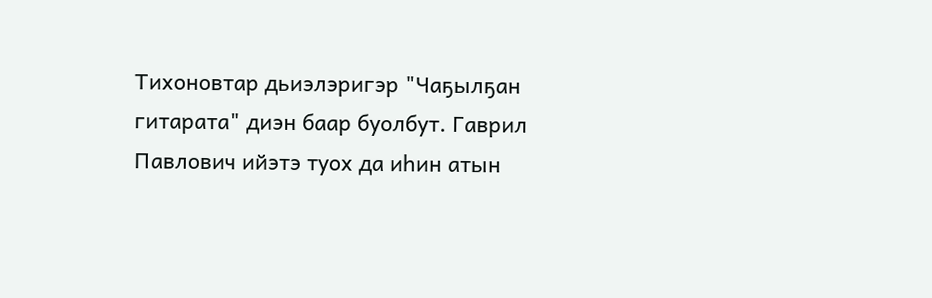Тихоновтар дьиэлэригэр "Чаҕылҕан гитарата" диэн баар буолбут. Гаврил Павлович ийэтэ туох да иһин атын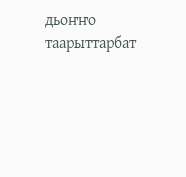дьоҥҥо таарыттарбат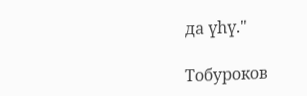да үһү."

Тобуроков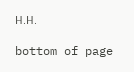Н.Н.

bottom of page